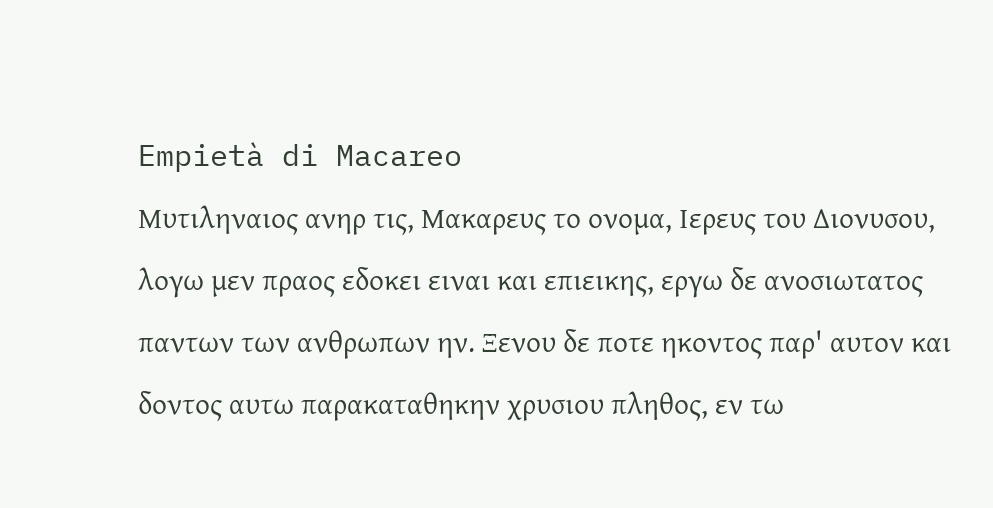Empietà di Macareo
Μυτιληναιος ανηρ τις, Μακαρευς το ονομα, Ιερευς του Διονυσου, λογω μεν πραος εδοκει ειναι και επιεικης, εργω δε ανοσιωτατος παντων των ανθρωπων ην. Ξενου δε ποτε ηκοντος παρ' αυτον και δοντος αυτω παρακαταθηκην χρυσιου πληθος, εν τω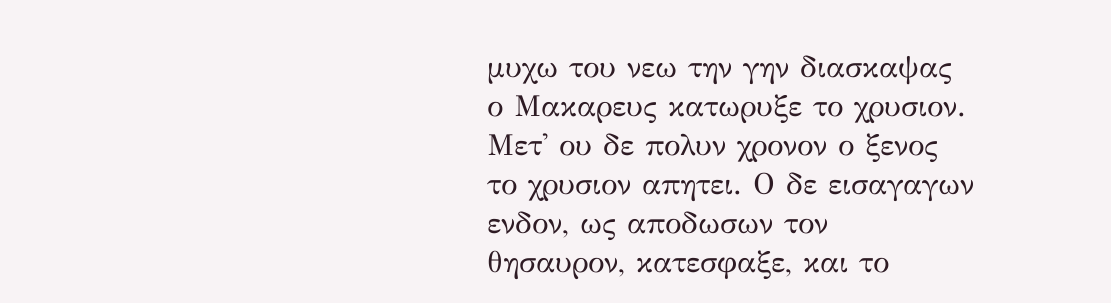μυχω του νεω την γην διασκαψας ο Μακαρευς κατωρυξε το χρυσιον. Μετ' ου δε πολυν χρονον ο ξενος το χρυσιον απητει. Ο δε εισαγαγων ενδον, ως αποδωσων τον θησαυρον, κατεσφαξε, και το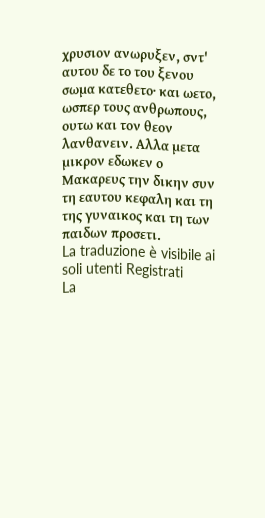χρυσιον ανωρυξεν, σντ' αυτου δε το του ξενου σωμα κατεθετο· και ωετο, ωσπερ τους ανθρωπους, ουτω και τον θεον λανθανειν. Αλλα μετα μικρον εδωκεν ο Μακαρευς την δικην συν τη εαυτου κεφαλη και τη της γυναικος και τη των παιδων προσετι.
La traduzione è visibile ai soli utenti Registrati
La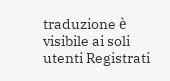traduzione è visibile ai soli utenti Registrati